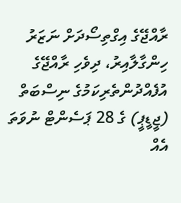ރާއްޖޭގެ އިގްތިސޯދަށް ނަޒަރު ހިންގާލާއިރު، ދިވެހި ރާއްޖޭގެ އުފެއްދުންތެރިކަމުގެ ނިސްބަތް (ޖީޑީޕީ) ގެ 28 ޕަސެންޓް ނުވަތަ އެއް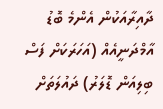ދާއިރާއަކުން އެންމެ ބޮޑު އާމްދަނީއެއް (އަހަރަކަށް ފަސް ބިލިއަން ޑޮލަރު) ދައުލަތަށް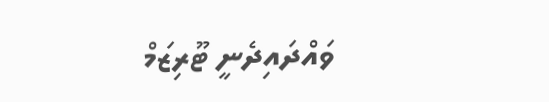ވައްދައިދެނީ ޓޫރިޒަމް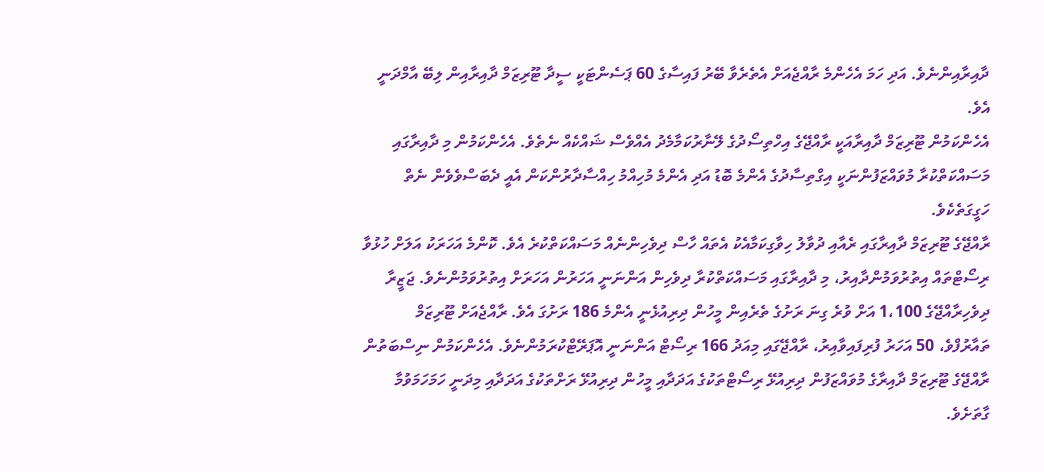ދާއިރާއިންނެވެ. އަދި ހަމަ އެހެންމެ ރާއްޖެއަށް އެތެރެވާ ބޭރު ފައިސާގެ 60 ޕަސެންޓަކީ ސީދާ ޓޫރިޒަމް ދާއިރާއިން ލިބޭ އާމްދަނީ އެވެ.
އެހެންކަމުން ޓޫރިޒަމް ދާއިރާއަކީ ރާއްޖޭގެ އިހްތިސޯދުގެ ލޭނާރުކަމާމެދު އެއްވެސް ޝައްކެއް ނެތެވެ. އެހެންކަމުން މި ދާއިރާގައި މަސައްކަތްކުރާ މުވައްޒަފުންނަކީ އިގްތިސާދުގެ އެންމެ ބޮޑު އަދި އެންމެ މުހިއްމު ހިއްސާދާރުންކަން އެއީ ދެބަސްވެވެން ނެތް ހަގީގަތެކެވެ.
ރާއްޖޭގެ ޓޫރިޒަމް ދާއިރާގައި ރެއާއި ދުވާލު ހިވާގިކަމާއެކު އެތައް ހާސް ދިވެހިންނެއް މަސައްކަތްކުރެ އެވެ. ކޮންމެ އަހަރަކު އަލަށް ހުޅުވާ ރިސޯޓްތައް އިތުރުވަމުންދާއިރު، މި ދާއިރާގައި މަސައްކަތްކުރާ ދިވެހިން އަންނަނީ އަހަރުން އަހަރަށް އިތުރުވަމުންނެވެ. ޖަޒީރާ ދިވެހިރާއްޖޭގެ 1،100 އަށް ވުރެ ގިނަ ރަށުގެ ތެރެއިން މީހުން ދިރިއުޅެނީ އެންމެ 186 ރަށުގަ އެވެ. ރާއްޖެއަށް ޓޫރިޒަމް ތައާރުފްވެ، 50 އަހަރު ފުރިފައިވާއިރު، ރާއްޖޭގައި މިއަދު 166 ރިސޯޓް އަންނަނީ އޮޕަރޭޓްކުރަމުންނެވެ. އެހެންކަމުން ނިސްބަތުން ރާއްޖޭގެ ޓޫރިޒަމް ދާއިރާގެ މުވައްޒަފުން ދިރިއުޅޭ ރިސޯޓްތަކުގެ އަދަދާއި މީހުން ދިރިއުޅޭ ރަށްތަކުގެ އަދަދާއި މިދަނީ ހަމަހަމަވުމާ ގާތަށެވެ.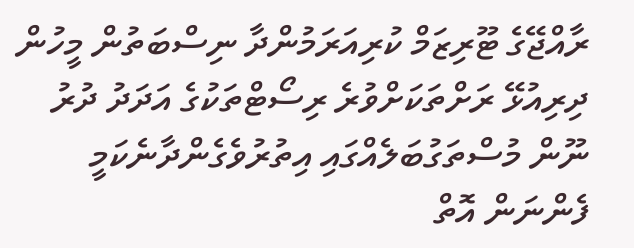ރާއްޖޭގެ ޓޫރިޒަމް ކުރިއަރަމުންދާ ނިސްބަތުން މީހުން ދިރިއުޅޭ ރަށްތަކަށްވުރެ ރިސޯޓްތަކުގެ އަދަދު ދުރު ނޫން މުސްތަގުބަލެއްގައި އިތުރުވެގެންދާނެކަމީ ފެންނަން އޮތް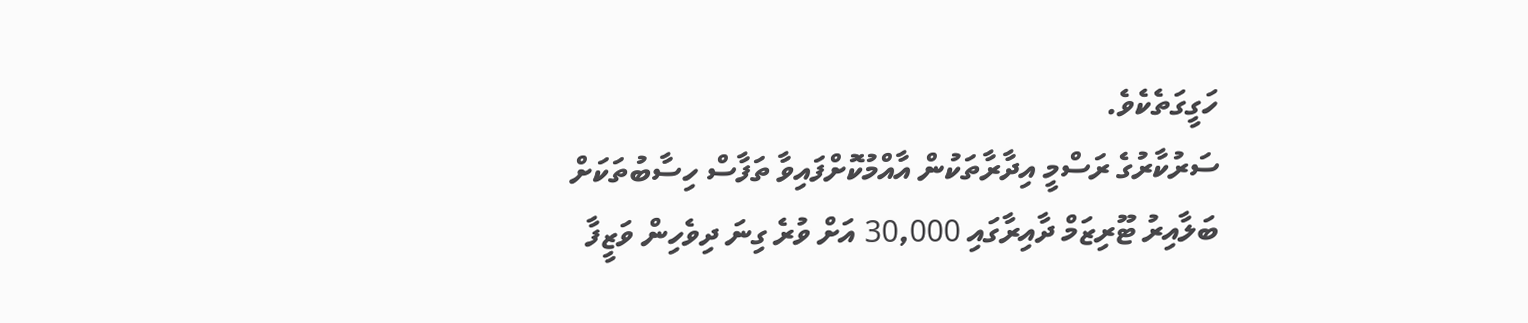ހަގީގަތެކެވެ.
ސަރުކާރުގެ ރަސްމީ އިދާރާތަކުން އާއްމުކޮށްފައިވާ ތަފާސް ހިސާބުތަކަށް ބަލާއިރު ޓޫރިޒަމް ދާއިރާގައި 30,000 އަށް ވުރެ ގިނަ ދިވެހިން ވަޒީފާ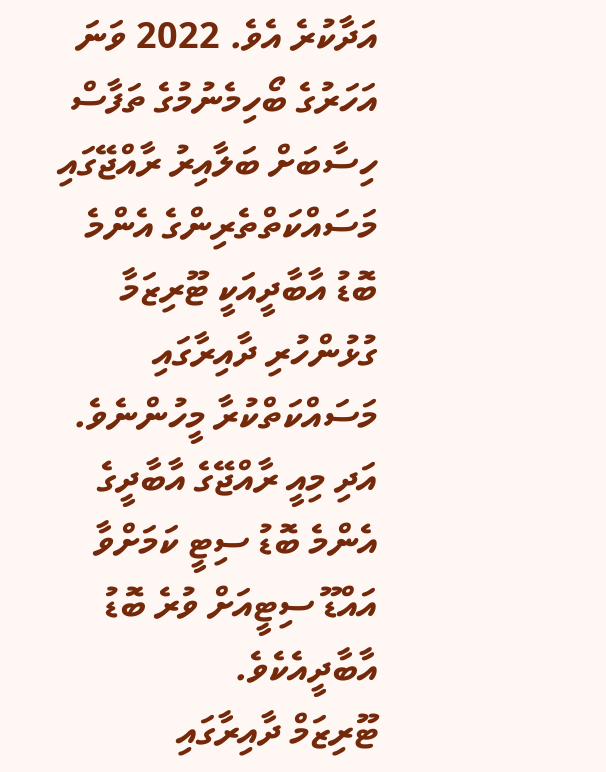އަދާކުރެ އެވެ. 2022 ވަނަ އަހަރުގެ ބޯހިމެނުމުގެ ތަފާސް ހިސާބަށް ބަލާއިރު ރާއްޖޭގައި މަސައްކަތްތެރިންގެ އެންމެ ބޮޑު އާބާދީއަކީ ޓޫރިޒަމާ ގުޅުންހުރި ދާއިރާގައި މަސައްކަތްކުރާ މީހުންނެވެ. އަދި މިއީ ރާއްޖޭގެ އާބާދީގެ އެންމެ ބޮޑު ސިޓީ ކަމަށްވާ އައްޑޫ ސިޓީއަށް ވުރެ ބޮޑު އާބާދީއެކެވެ.
ޓޫރިޒަމް ދާއިރާގައި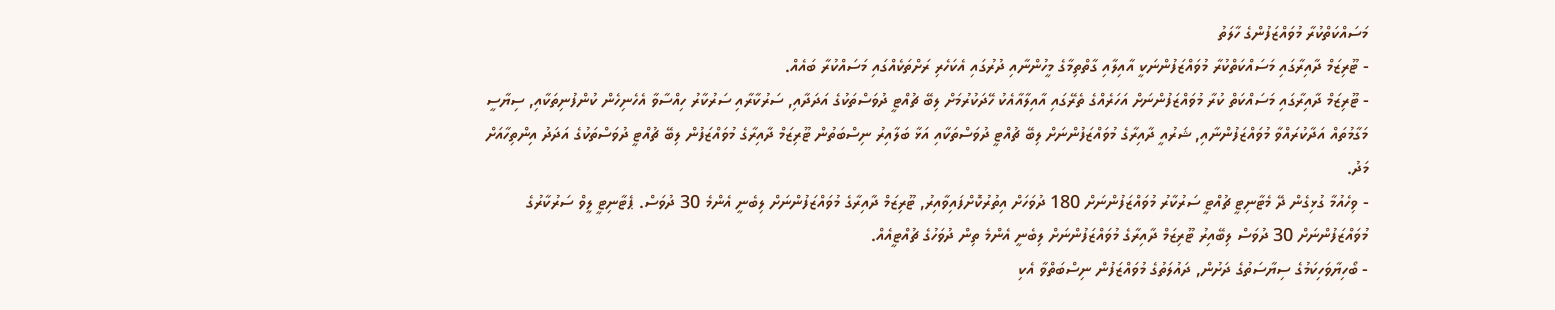މަސައްކަތްކުރާ މުވައްޒަފުންގެ ހާލަތު
- ޓޫރިޒަމް ދާއިރާގައި މަސައްކަތްކުރާ މުވައްޒަފުންނަކީ އާއިލާއި ގާތްތިމާގެ މީހުންނާއި ދުރުގައި އެކަހެރި ރަށްތަކެއްގައި މަސައްކުރާ ބައެއް.
- ޓޫރިޒަމް ދާއިރާގައި މަސައްކަތް ކުރާ މުވައްޒަފުންނަށް އަހަރެއްގެ ތެރޭގައި އާއިލާއާއެކު ހޭދަކުރުމަށް ލިބޭ ޗުއްޓީ ދުވަސްތަކުގެ އަދަދާއި, ސަރުކާރާއި ސަރުކާރު ހިއްސާވާ އެހެނިހެން ކުންފުނިތަކާއި, ސިޔާސީ މަގާމުތައް އަދާކުރައްވާ މުވައްޒަފުންނާއި, ޝަރުއީ ދާއިރާގެ މުވައްޒަފުންނަށް ލިބޭ ޗުއްޓީ ދުވަސްތަކާއި އަޅާ ބަލާއިރު ނިސްބަތުން ޓޫރިޒަމް ދާއިރާގެ މުވައްޒަފުން ލިބޭ ޗުއްޓީ ދުވަސްތަކުގެ އަދަދު އިންތިހާއަށް މަދު.
- ވިހެއުމާ ގުޅިގެން ދޭ މެޓާނިޓީ ޗުއްޓީ ސަރުކާރު މުވައްޒަފުންނަށް 180 ދުވަހަށް އިތުރުކޮށްފައިވާއިރު, ޓޫރިޒަމް ދާއިރާގެ މުވައްޒަފުންނަށް ލިބެނީ އެންމެ 30 ދުވަސް. ޕެޓާނިޓީ ލީވް ސަރުކާރުގެ މުވައްޒަފުންނަށް 30 ދުވަސް ލިބޭއިރު ޓޫރިޒަމް ދާއިރާގެ މުވައްޒަފުންނަށް ލިބެނީ އެންމެ ތިން ދުވަހުގެ ޗުއްޓީއެއް.
- ބޯހިޔާވަހިކަމުގެ ސިޔާސަތުގެ ދަށުން, ދައުލަތުގެ މުވައްޒަފުން ނިސްބަތްވާ އެކި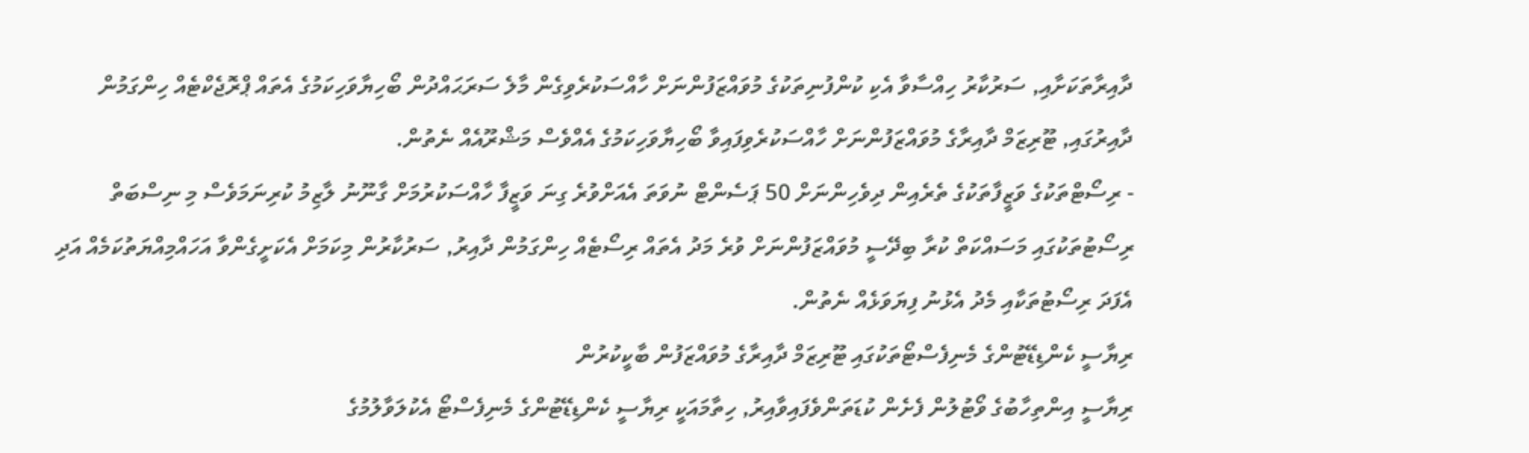ދާއިރާތަކަށާއި, ސަރުކާރު ހިއްސާވާ އެކި ކުންފުނިތަކުގެ މުވައްޒަފުންނަށް ހާއްސަކުރެވިގެން މާލެ ސަރަޙައްދުން ބޯހިޔާވަހިކަމުގެ އެތައް ޕްރޮޖެކްޓެއް ހިންގަމުން ދާއިރުގައި, ޓޫރިޒަމް ދާއިރާގެ މުވައްޒަފުންނަށް ހާއްސަކުރެވިފައިވާ ބޯހިޔާވަހިކަމުގެ އެއްވެސް މަޝްރޫއެއް ނެތުން.
- ރިސޯޓްތަކުގެ ވަޒީފާތަކުގެ ތެރެއިން ދިވެހިންނަށް 50 ޕަސެންޓް ނުވަތަ އެއަށްވުރެ ގިނަ ވަޒީފާ ހާއްސަކުރުމަށް ގާނޫނު ލާޒިމު ކުރިނަމަވެސް މި ނިސްބަތް ރިސޯޓުތަކުގައި މަސައްކަތް ކުރާ ބިދޭސީ މުވައްޒަފުންނަށް ވުރެ މަދު އެތައް ރިސޯޓެއް ހިންގަމުން ދާއިރު, ސަރުކާރުން މިކަމަށް އެކަށީގެންވާ އަހައްމިއްޔަތުކަމެއް އަދި އެފަދަ ރިސޯޓުތަކާއި މެދު އެޅުނު ފިޔަވަޅެއް ނެތުން.
ރިޔާސީ ކެންޑިޑޭޓުންގެ މެނިފެސްޓޯތަކުގައި ޓޫރިޒަމް ދާއިރާގެ މުވައްޒަފުން ބާކީކުރުން
ރިޔާސީ އިންތިހާބުގެ ވޯޓުލުން ފެށެން ކުޑަތަންވެފައިވާއިރު, ހިތާމައަކީ ރިޔާސީ ކެންޑިޑޭޓުންގެ މެނިފެސްޓޯ އެކުލަވާލުމުގެ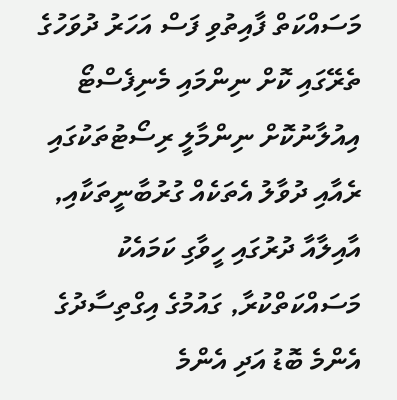މަސައްކަތް ފާއިތުވި ފަސް އަހަރު ދުވަހުގެ ތެރޭގައި ކޮށް ނިންމައި މެނިފެސްޓޯ އިއުލާނުކޮށް ނިންމާލީ ރިސޯޓުތަކުގައި ރެއާއި ދުވާލު އެތަކެއް ގުރުބާނީތަކާއި, އާއިލާއާ ދުރުގައި ހީވާގި ކަމައެކު މަސައްކަތްކުރާ, ގައުމުގެ އިގްތިސާދުގެ އެންމެ ބޮޑު އަދި އެންމެ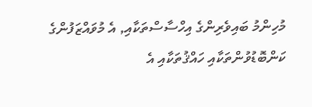މުހިންމު ބައިވެރިންގެ އިހްސާސްތަކާއި, އެ މުވައްޒަފުންގެ ކަންބޮޑުވުންތަކާއި ހައްޤުތަކާއި އެ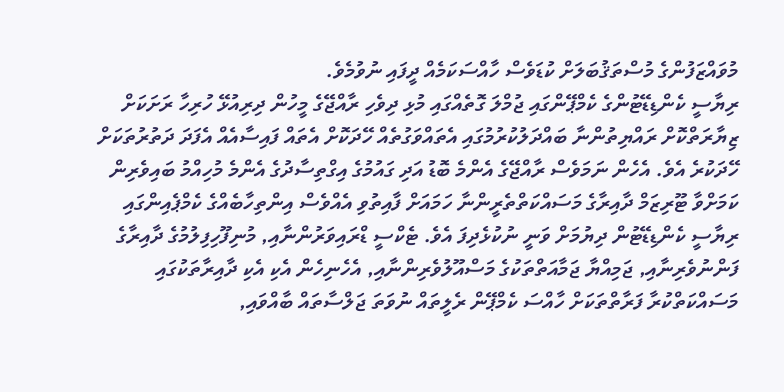މުވައްޒަފުންގެ މުސްތަޤުބަލަށް ކުޑަވެސް ހާއްސަކަމެއް ދީފައި ނުވުމެވެ.
ރިޔާސީ ކެންޑިޑޭޓުންގެ ކެމްޕޭންގައި ޖުމްލަ ގޮތެއްގައި މުޅި ދިވެހި ރާއްޖޭގެ މީހުން ދިރިއުޅޭ ހުރިހާ ރަށަކަށް ޒިޔާރަތްކޮށް ރައްޔިތުންނާ ބައްދަލުކުރުމުގައި އެތައްވަގުތެއް ހޭދަކޮށް އެތައް ފައިސާއެއް އެފަދަ ދަތުރުތަކަށް ހޭދަކުރެ އެވެ. އެހެން ނަމަވެސް ރާއްޖޭގެ އެންމެ ބޮޑު އަދި ގައުމުގެ އިގްތިސާދުގެ އެންމެ މުހިއްމު ބައިވެރިން ކަމަށްވާ ޓޫރިޒަމް ދާއިރާގެ މަސައްކަތްތެރީންނާ ހަމައަށް ފާއިތުވި އެއްވެސް އިންތިހާބެއްގެ ކެމްޕެއިންގައި ރިޔާސީ ކެންޑިޑޭޓުން ދިޔުމަށް ވަނީ ނުކުޅެދިފަ އެވެ. ޓެކްސީ ޑްރައިވަރުންނާއި, މުނިފޫހިފިލުމުގެ ދާއިރާގެ ފަންނުވެރިނާއި, ޖަމިއްޔާ ޖަމާއަތްތަކުގެ މަސްއޫލުވެރިންނާއި, އެހެނިހެން އެކި އެކި ދާއިރާތަކުގައި މަސައްކަތްކުރާ ފަރާތްތަކަށް ހާއްސަ ކެމްޕޭން ރެލީތައް ނުވަތަ ޖަލްސާތައް ބާއްވައި,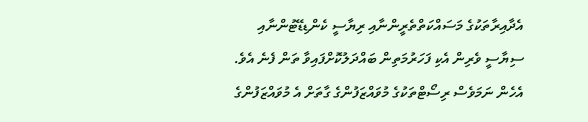އެދާއިރާތަކުގެ މަސައްކަތްތެރީންނާއި ރިޔާސީ ކެންޑިޑޭޓުންނާއި ސިޔާސީ ވެރިން އެކި ފަހަރުމަތިން ބައްދަލުކޮށްފައިވާ ތަން ފެނެ އެވެ.
އެހެން ނަމަވެސް ރިސޯޓްތަކުގެ މުވައްޒަފުންގެ ގާތަށް އެ މުވައްޒަފުންގެ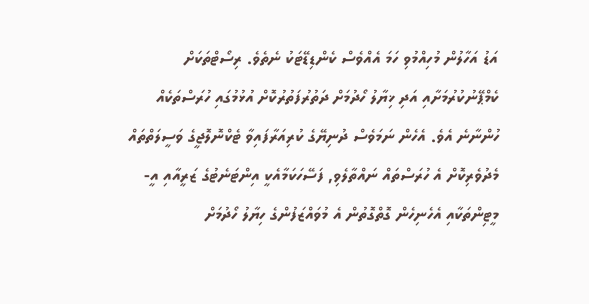އަޑު އަހާލުން މުހިއްމުވި ހަމަ އެއްވެސް ކެންޑިޑޭޓަކު ނެތެވެ. ރިސޯޓްތަކަށް ކެމްޕޭނުކުރުމަށާއި އަދި ޚިޔާލު ހޯދުމަށް ދަތުރުފަތުރުކޮށް އުޅުމުގައި ހުރަސްތަކެއް ހުންނާނެ އެވެ. އެހެން ނަމަވެސް ދުނިޔޭގެ ކުރިއަރާފައިވާ ޓެކްނޮލޮޖީގެ ވަސީލަތްތައް މެދުވެރިކޮށް އެ ހުރަސްތައް ނައްތާލެވި, ފަސޭހަކަމާއެކީ އިންޓަނެޓުގެ ޒަރީއާއި އީ- މީޓިންތަކާއި އެހެނިހެން ގޮތްގޮތުން އެ މުވައްޒަފުންގެ ހިޔާލު ހޯދުމަށް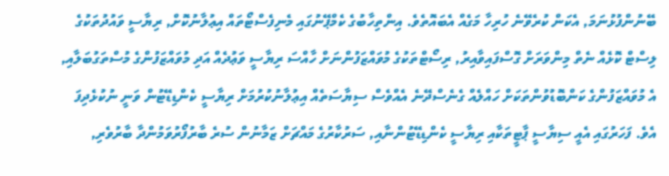ބޭނުންފުޅުނަމަ, އެކަން ކުރެވޭނެ ހުރިހާ މަގެއް އެބައޮތެވެ. އިންތިހާބުގެ ކެމްޕޭނުގައި މެނިފެސްޓޯތައް އިޢުލާނުކޮށް, ރިޔާސީ ވައުދުތަކުގެ ލިސްޓް ކޮޅެއް ނެތް މިންވަރަށް ގޮސްފައިވާއިރު, ރިސޯޓްތަކުގެ މުވައްޒަފުންނަށް ހާއްސަ ރިޔާސީ ވަޢުދެއް އަދި މުވައްޒަފުންގެ މުސްތަގުބަލާއި, އެ މުވައްޒަފުންގެ ކަންބޮޑުވުންތަކަށް ހައްލެއް ގެނެސްދޭނެ އެއްވެސް ސިޔާސަތެއް އިޢުލާނުކުރުމަށް ރިޔާސީ ކެންޑިޑޭޓުން ވަނީ ނުކުޅެދިފަ އެވެ. ފަހަރުގައި އެއީ ސިޔާސީ ޕާޓީތަކާއި ރިޔާސީ ކެންޑިޑޭޓުންނާއި, ސަރުކާރުގެ މައްޗަށް ޒަމާނުން ސުރެ ބާރުފޯރުވަމުންދާ ބާރުވެރި,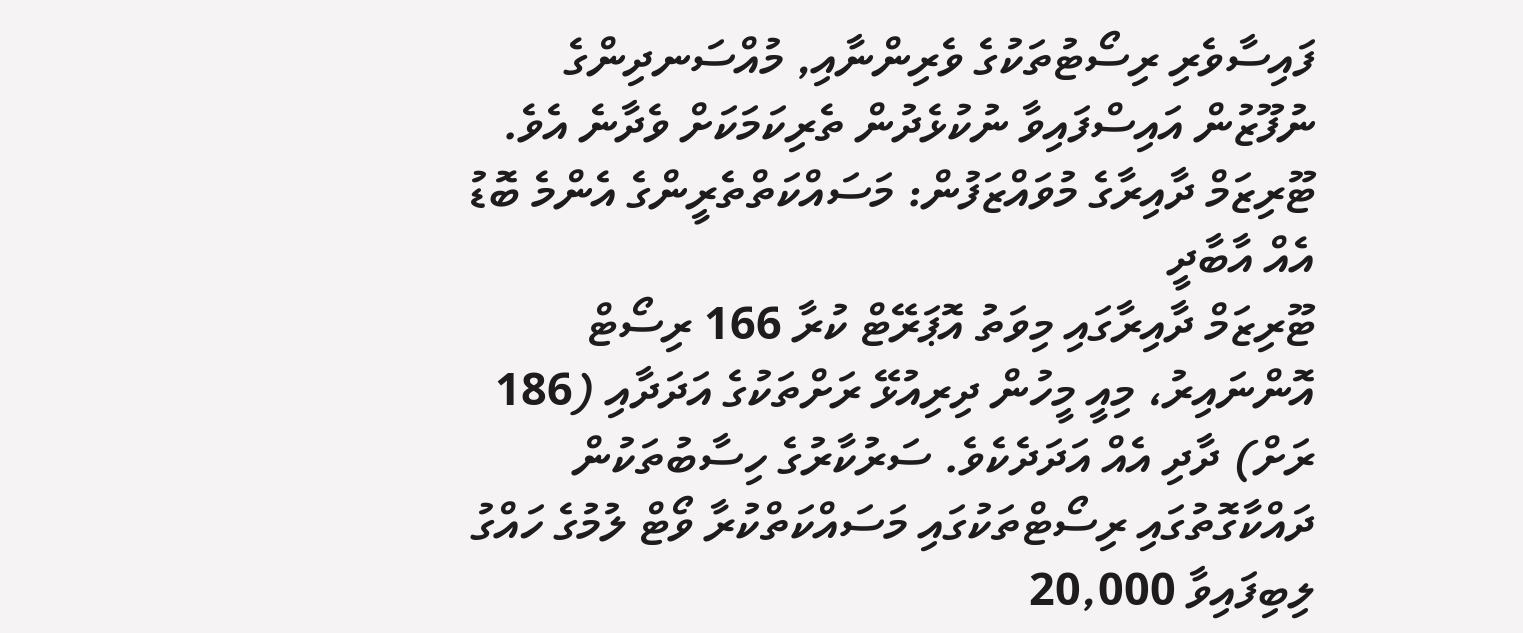ފައިސާވެރި ރިސޯޓުތަކުގެ ވެރިންނާއި, މުއްސަނދިންގެ ނުފޫޒުން އައިސްފައިވާ ނުކުޅެދުން ތެރިކަމަކަށް ވެދާނެ އެވެ.
ޓޫރިޒަމް ދާއިރާގެ މުވައްޒަފުން: މަސައްކަތްތެރީންގެ އެންމެ ބޮޑު އެއް އާބާދީ
ޓޫރިޒަމް ދާއިރާގައި މިވަތު އޮޕަރޭޓް ކުރާ 166 ރިސޯޓް އޮންނައިރު، މިއީ މީހުން ދިރިއުޅޭ ރަށްތަކުގެ އަދަދާއި (186 ރަށް) ދާދި އެއް އަދަދެކެވެ. ސަރުކާރުގެ ހިސާބުތަކުން ދައްކާގޮތުގައި ރިސޯޓްތަކުގައި މަސައްކަތްކުރާ ވޯޓް ލުމުގެ ހައްގު ލިބިފައިވާ 20,000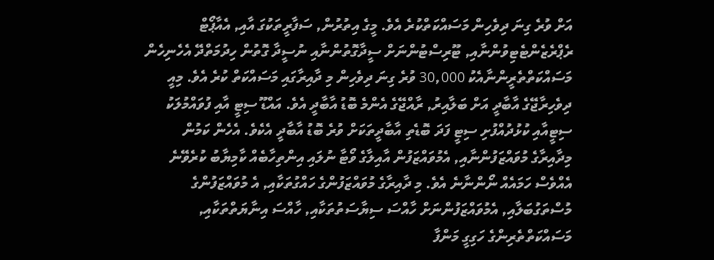އަށް ވުރެ ގިނަ ދިވެހިން މަސައްކަތްކުރެ އެވެ. މީގެ އިތުރުން, ސަފާރީތަކުގަ އާއި, އެއާޕޯޓް ރެޕްރެޒެންޓެޓިވުންނާއި, ޓޫރިސްޓުންނަށް ސީދާގޮތުންނާއި ނުސީދާ ގޮތުން ހިދުމަތްދޭ އެހެނިހެން މަސައްކަތްތެރީންނާއެކު 30,000 ވުރެ ގިނަ ދިވެހިން މި ދާއިރާގައި މަސައްކަތް ކުރެ އެވެ. މިއީ ދިވެހިރާޖޭގެ އާބާދީ އަށް ބަލާއިރު, ރާއްޖޭގެ އެންމެ ބޮޑު އާބާދީ އެވެ. އައްޑޫ ސިޓީ އާއި ފުވައްމުލަކު ސިޓީއާއި ކުޅުދުއްފުށި ސިޓީ ފަދަ ބޮޑެތި އާބާދީތަކަށް ވުރެ ބޮޑު އާބާދީ އެކެވެ. އެހެން ކަމުން މިދާއިރާގެ މުވައްޒަފުންނާއި, އެމުވައްޒަފުން އާއިލާގެ ވޯޓާ ނުލައި އިންތިހާބެއް ކާމިޔާބު ކުރެވޭނެ އެއްވެސް ހަމައެއް ނޯންނާނެ އެވެ. މި ދާއިރާގެ މުވައްޒަފުންގެ ހައްގުތަކާއި, އެ މުވައްޒަފުންގެ މުސްތަގުބަލާއި, އެމުވައްޒަފުންނަށް ހާއްސަ ސިޔާސަތުތަކާއި, ހާއްސަ އިނާޔަތްތަކާއި, މަސައްކަތްތެރިންގެ ހަގިގީ މަންފާ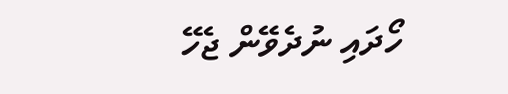ހޯދައި ނުދެވޭން ޖެހޭ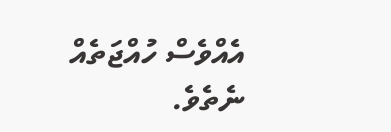އެއްވެސް ހުއްޖަތެއް ނެތެވެ.